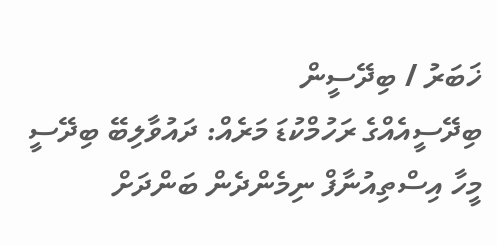ޚަބަރު / ބިދޭސީން
ބިދޭސީއެއްގެ ރަހުމްކުޑަ މަރެއް: ދައުވާލިބޭ ބިދޭސީ މީހާ އިސްތިއުނާފް ނިމެންދެން ބަންދަށް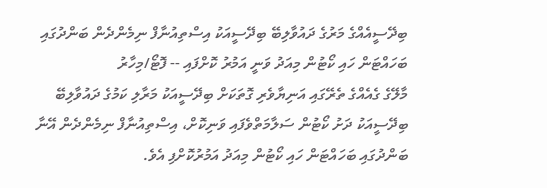ބިދޭސީއެއްގެ މަރުގެ ދައުވާލިބޭ ބިދޭސީއަކު އިސްތިއުނާފް ނިމެންދެން ބަންދުގައި ބަހައްޓަން ހައި ކޯޓުން މިއަދު ވަނީ އަމުރު ކޮށްފައި -- ފޮޓޯ/މިހާރު
މާލޭގެ ގެއެއްގެ ތެރޭގައި އަނިޔާވެރި ގޮތަކަށް ބިދޭސީއަކު މަރާލި ކަމުގެ ދައުވާލިބޭ ބިދޭސީއަކު ދަށު ކޯޓުން ސަލާމަތްވެފައި ވަނިކޮށް، އިސްތިއުނާފް ނިމެންދެން އޭނާ ބަންދުގައި ބަހައްޓަން ހައި ކޯޓުން މިއަދު އަމުރުކޮށްފި އެވެ.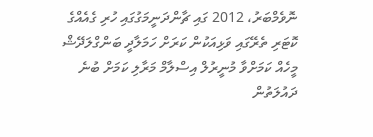ނޮވެމްބަރު، 2012 ގައި ޗާންދަނީމަގުގައި ހުރި ގެއެއްގެ ކޮޓަރި ތެރޭގައި ވަޅިއަކުން ކަރަށް ހަމަލާދީ ބަންގްލަދޭޝް މީހެއް ކަމަށްވާ މުނީރުލް އިސްލާމް މަރާލި ކަމަށް ބުނެ ދައުލަތުން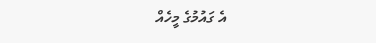އެ ގައުމުގެ މީހެއް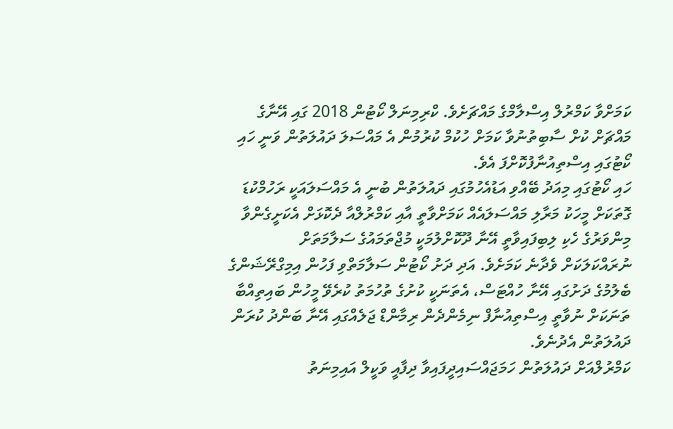ކަމަށްވާ ކަމްރުލް އިސްލާމްގެ މައްޗަށެވެ. ކްރިމިނަލް ކޯޓުން 2018 ގައި އޭނާގެ މައްޗަށް ކުށް ސާބިތުނުވާ ކަމަށް ހުކުމް ކުރުމުން އެ މައްސަލަ ދައުލަތުން ވަނީ ހައި ކޯޓުގައި އިސްތިއުނާފުކޮށްފަ އެވެ.
ހައި ކޯޓުގައި މިއަދު ބޭއްވި އަޑުއެހުމުގައި ދައުލަތުން ބުނީ އެ މައްސަލައަކީ ރަހުމްކުޑަ ގޮތަކަށް މީހަކު މަރާލި މައްސަލައެއް ކަމަށްވާތީ އާއި ކަމްރުލްއާ ދެކޮޅަށް އެކަށީގެންވާ މިންވަރުގެ ހެކި ލިބިފައިވާތީ އޭނާ ދޫކޮށްލުމަކީ މުޖްތަމައުގެ ސަލާމަތަށް ނުރައްކަލަކަށް ވެދާނެ ކަމަށެވެ. އަދި ދަށު ކޯޓުން ސަލާމަތްވި ފަހުން އިމިގްރޭޝަންގެ ބެލުމުގެ ދަށުގައި އޭނާ ހުއްޓަސް، އެތަނަކީ ކުށުގެ ތުހުމަތު ކުރެވޭ މީހުން ބައިތިއްބާ ތަނަކަށް ނުވާތީ އިސްތިއުނާފް ނިމެންދެން ރިމާންޑް ޖަލެއްގައި އޭނާ ބަންދު ކުރަން ދައުލަތުން އެދުނެވެ.
ކަމްރުލްއަށް ދައުލަތުން ހަމަޖައްސައިދީފައިވާ ދިފާއީ ވަކީލް އައިމިނަތު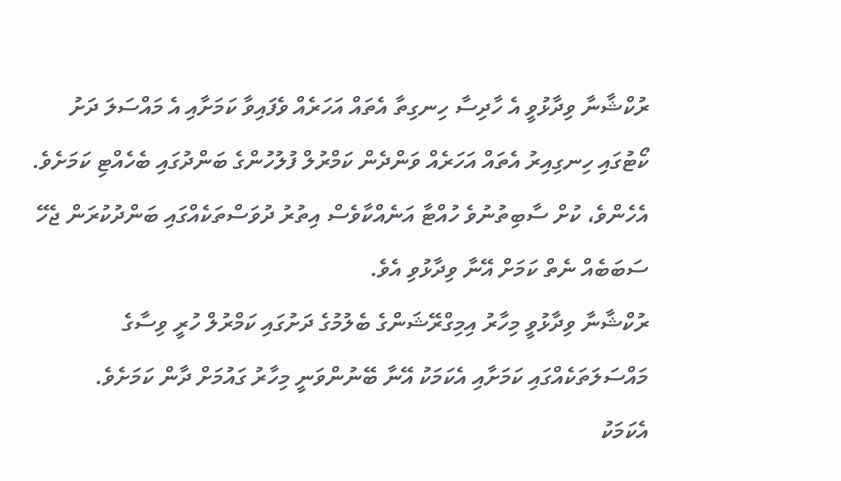ރުކްޝާނާ ވިދާޅުވީ އެ ހާދިސާ ހިނގިތާ އެތައް އަހަރެއް ވެފައިވާ ކަމަށާއި އެ މައްސަލަ ދަށު ކޯޓުގައި ހިނގިއިރު އެތައް އަހަރެއް ވަންދެން ކަމްރުލް ފުލުހުންގެ ބަންދުގައި ބެހެއްޓި ކަމަށެވެ. އެހެންވެ، ކުށް ސާބިތުނުވެ ހުއްޓާ އަނެއްކާވެސް އިތުރު ދުވަސްތަކެއްގައި ބަންދުކުރަން ޖެހޭ ސަބަބެއް ނެތް ކަމަށް އޭނާ ވިދާޅުވި އެވެ.
ރުކްޝާނާ ވިދާޅުވީ މިހާރު އިމިގްރޭޝަންގެ ބެލުމުގެ ދަށުގައި ކަމްރުލް ހުރީ ވިސާގެ މައްސަލަތަކެއްގައި ކަމަށާއި އެކަމަކު އޭނާ ބޭނުންވަނީ މިހާރު ގައުމަށް ދާން ކަމަށެވެ.
އެކަމަކު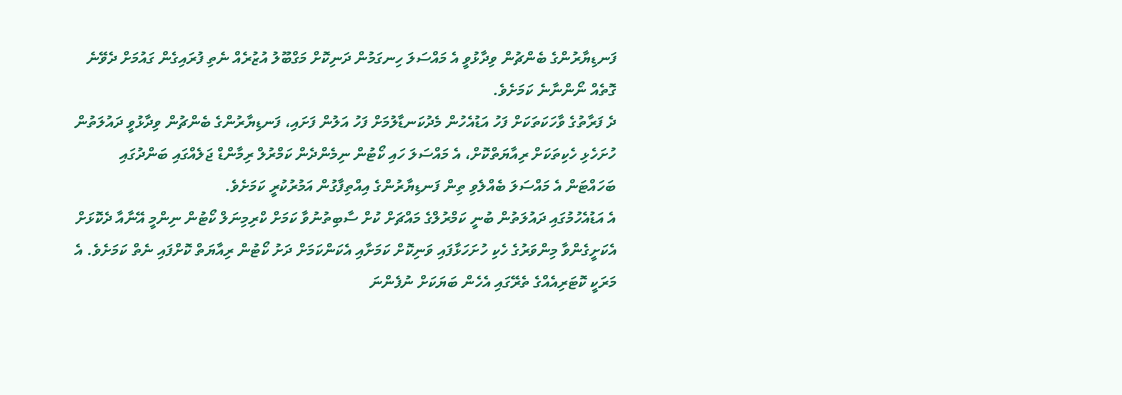ފަނޑިޔާރުންގެ ބެންޗުން ވިދާޅުވީ އެ މައްސަލަ ހިނގަމުން ދަނިކޮށް މަގްބޫލު އުޒުރެއް ނެތި ފުރައިގެން ގައުމަށް ދެވޭނެ ގޮތެއް ނޯންނާނެ ކަމަށެވެ.
ދެ ފަރާތުގެ ވާހަކަތަކަށް ފަހު އަޑުއެހުން މެދުކަނޑާލުމަށް ފަހު އަލުން ފަށައި، ފަނޑިޔާރުންގެ ބެންޗުން ވިދާޅުވީ ދައުލަތުން ހުށަހެޅި ހެކިތަކަށް ރިއާޔަތްކޮށް، އެ މައްސަލަ ހައި ކޯޓުން ނިމެންދެން ކަމްރުލް ރިމާންޑް ޖަލެއްގައި ބަންދުގައި ބަހައްޓަން އެ މައްސަލަ ބެއްލެވި ތިން ފަނޑިޔާރުންގެ އިއްތިފާގުން އަމުރުކުރީ ކަމަށެވެ.
އެ އަޑުއެހުމުގައި ދައުލަތުން ބުނީ ކަމްރުލްގެ މައްޗަށް ކުށް ސާބިތުނުވާ ކަމަށް ކްރިމިނަލް ކޯޓުން ނިންމީ އޭނާއާ ދެކޮޅަށް އެކަށީގެންވާ މިންވަރުގެ ހެކި ހުށަހަޅާފައި ވަނިކޮށް ކަމަށާއި އެކަންކަމަށް ދަށު ކޯޓުން ރިއާޔަތް ކޮށްފައި ނެތް ކަމަށެވެ. އެ މަރަކީ ކޮޓަރިއެއްގެ ތެރޭގައި އެހެން ބަޔަކަށް ނުފެންނަ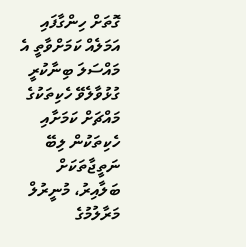ގޮތަށް ހިންގާފައި އަމަލެއް ކަމަށްވާތީ އެ މައްސަލަ ބިނާކުރީ ގުޅުވާލެވޭ ހެކިތަކުގެ މައްޗަށް ކަމަށާއި ހެކިތަކުން ލިބޭ ނަތީޖާތަކަށް ބަލާއިރު، މުނީރުލް މަރާލުމުގެ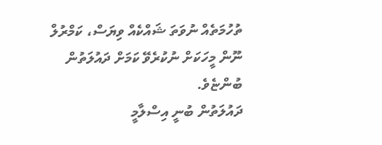ތުހުމަތެއް ނުވަތަ ޝައްކެއް ވިޔަސް، ކަމްރުލް ނޫން މީހަކަށް ނުކުރެވޭ ކަމަށް ދައުލަތުން ބުންޏެވެ.
ދައުލަތުން ބުނީ އިސްލާމީ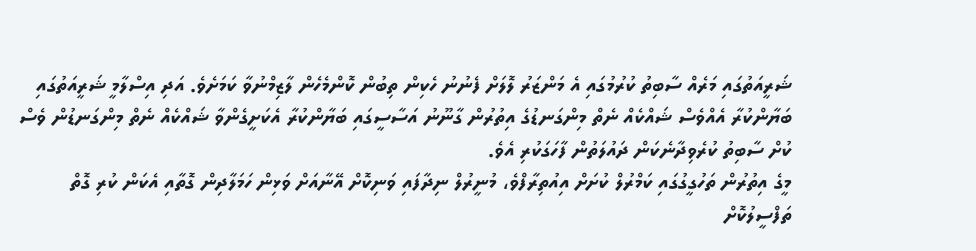ޝަރީއަތުގައި މަރެއް ސާބިތު ކުރުމުގައި އެ މަންޒަރު ލޮލަށް ފެނުނު ހެކިން ތިބުން ކޮންމެހެން ލާޒިމްނުވާ ކަމަށެވެ. އަދި އިސްލާމީ ޝަރީއަތުގައި ބަޔާންކުރާ އެއްވެސް ޝައްކެއް ނެތް މިންގަނޑުގެ އިތުރުން ގާނޫނު އަސާސީގައި ބަޔާންކުރާ އެކަށީގެންވާ ޝައްކެއް ނެތް މިންގަނޑުން ވެސް ކުށް ސާބިތު ކުރެވިދާނެކަން ދައުލަތުން ފާހަގަކުރި އެވެ.
މީގެ އިތުރުން ތަހުގީގުގައި ކަމްރުލް ކުށަށް އިއުތިރާފްވެ، މުނީރުލް ނިދާފައި ވަނިކޮށް އޭނާއަށް ވަޅިން ހަމަލާދިން ގޮތާއި އެކަން ކުރި ގޮތް ތަފްސީލުކޮށް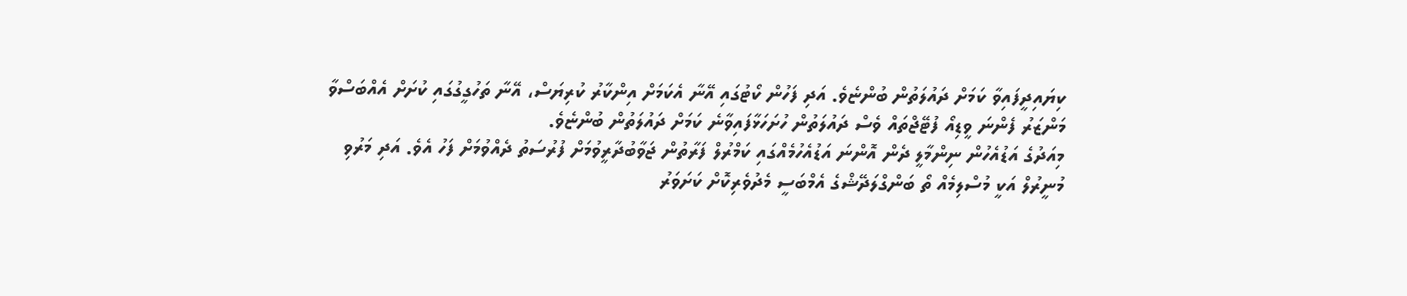ކިޔައިދީފައިވާ ކަމަށް ދައުލަތުން ބުންޏެވެ. އަދި ފަހުން ކޯޓުގައި އޭނާ އެކަމަށް އިންކާރު ކުރިޔަސް، އޭނާ ތަހުގީގުގައި ކުށަށް އެއްބަސްވާ މަންޒަރު ފެންނަ ވީޑިއޯ ފުޓޭޖްތައް ވެސް ދައުލަތުން ހުށަހަޅާފައިވާނެ ކަމަށް ދައުލަތުން ބުންޏެވެ.
މިއަދުގެ އަޑުއެހުން ނިންމާލީ ދެން އޮންނަ އަޑުއެހުމެއްގައި ކަމްރުލް ފަރާތުން ޖަވާބުދާރީވުމަށް ފުރުސަތު ދެއްވުމަށް ފަހު އެވެ. އަދި މަރުވި މުނީރުލް އަކީ މުސްލިމެއް ތޯ ބަންގްލަދޭޝްގެ އެމްބަސީ މެދުވެރިކޮށް ކަށަވަރު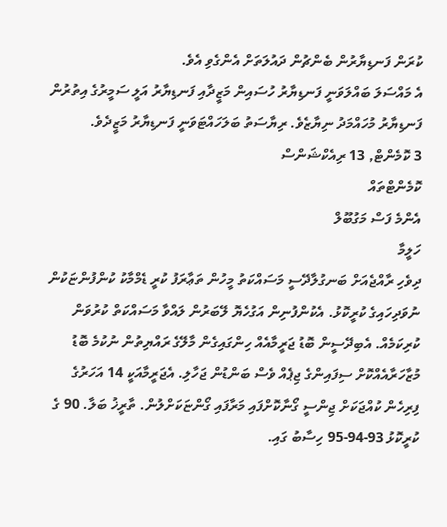ކުރަން ފަނޑިޔާރުން ބެންޗުން ދައުލަތަށް އެންގެވި އެވެ.
އެ މައްސަލަ ބައްލަވަނީ ފަނޑިޔާރު ހުސައިން މަޒީދާއި ފަނޑިޔާރު އަލީ ސަމީރުގެ އިތުރުން ފަނޑިޔާރު މުހައްމަދު ނިޔާޒެވެ. ރިޔާސަތު ބަލަހައްޓަވަނީ ފަނޑިޔާރު މަޒީދެވެ.
3 ކޮމެންޓް, 13 ރިއެކްޝަންސް
ކޮމެންޓްތައް
އެންމެ ފަސް މަގުބޫލް
ހަލީމާ
ދިވެހި ރާއްޖެއަށް ބަނގުލާދޭސީ މަސައްކަތު މީހުން ތަޢާރަފު ކުރީ ޑެމްމާކު ކުންފުންޏަކުން ނުވަދިހައިގެ ކުރީކޮޅު. އެކުންފުނިން އަގުހެޔޮ ލޭބަރުން ލައްވާ މަސައްކަތް ކުރުވަން ކުރިކަމެއް. އެބިދޭސީން ބޮޑު ޖަރީމާއެއް ހިންގައިގެން މާލޭގެ ރައްޔިތުން ނުކުމެ ބޮޑު މުޒާހަރާއެއްކޮށް ސިފައިންގެ ޖިޕެއް ވެސް ބަންޑުން ޖަހާލި. އެޖަރީމާއަކީ 14 އަހަރުގެ ފިރިހެން ކުއްޖަކަށް ޖިންސީ ގޯނާކޮށްފައި މަރާފައި ގޯންޏަކަށްލުން. ތާރީޚު ބަލާ. 90 ގެ ކުރީކޮޅު 93-94-95 ހިސާބު ގައި.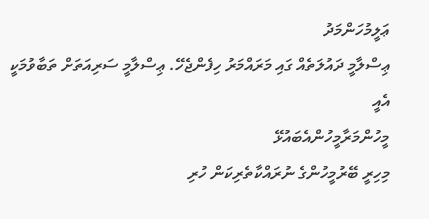ޢަލީމުހަންމަދު
ޢިސްލާމީ ދައުލަތެއް ގައި މަރައްމަރު ހިފެންޖެހޭ. ޢިސްލާމީ ސަރިއަތަށް ތަބާވުމަކީ އެއީ
މީހުންމަރާމީހުންއެބައުޅޭ
މިހިރީ ބޭރުމީހުންގެ ނުރައްކާތެރިކަން ހުރި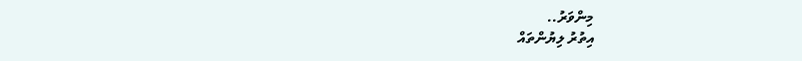މިންވަރު..
އިތުރު ލިޔުންތައް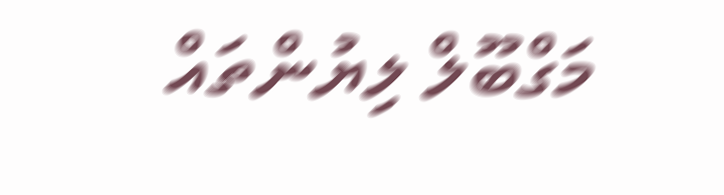މަގްބޫލް ލިޔުންތައް